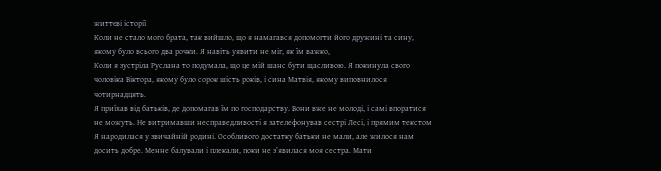життєві історії
Коли не стало мого брата, так вийшло, що я намагався допомогти його дружині та сину, якому було всього два рочки. Я навіть уявити не міг, як їм важко,
Коли я зустріла Руслана то подумала, що це мій шанс бути щасливою. Я покинула свого чоловіка Віктора, якому було сорок шість років, і сина Матвія, якому виповнилося чотирнадцять.
Я приїхав від батьків, де допомагав їм по господарству. Вони вже не молоді, і самі впоратися не можуть. Не витримавши несправедливості я зателефонував сестрі Лесі, і прямим текстом
Я народилася у звичайній родині. Особливого достатку батьки не мали, але жилося нам досить добре. Менне балували і плекали, поки не з’явилася моя сестра. Мати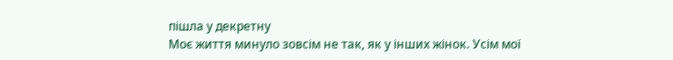пішла у декретну
Моє життя минуло зовсім не так, як у інших жінок. Усім мої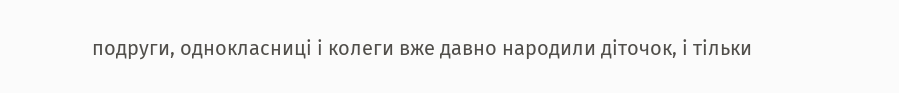подруги, однокласниці і колеги вже давно народили діточок, і тільки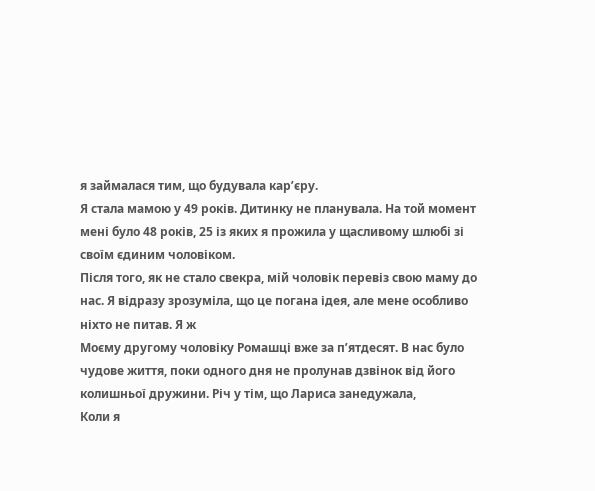я займалася тим, що будувала кар’єру.
Я стала мамою у 49 років. Дитинку не планувала. На той момент мені було 48 років, 25 із яких я прожила у щасливому шлюбі зі своїм єдиним чоловіком.
Після того, як не стало свекра, мій чоловік перевіз свою маму до нас. Я відразу зрозуміла, що це погана ідея, але мене особливо ніхто не питав. Я ж
Моєму другому чоловіку Ромашці вже за п’ятдесят. В нас було чудове життя, поки одного дня не пролунав дзвінок від його колишньої дружини. Річ у тім, що Лариса занедужала,
Коли я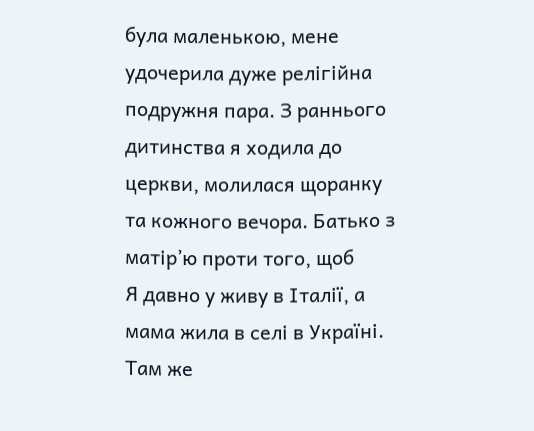була маленькою, мене удочерила дуже релігійна подружня пара. З раннього дитинства я ходила до церкви, молилася щоранку та кожного вечора. Батько з матір’ю проти того, щоб
Я давно у живу в Італії, а мама жила в селі в Україні. Там же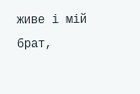живе і мій брат,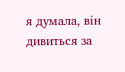я думала, він дивиться за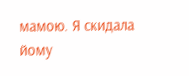мамою. Я скидала йому